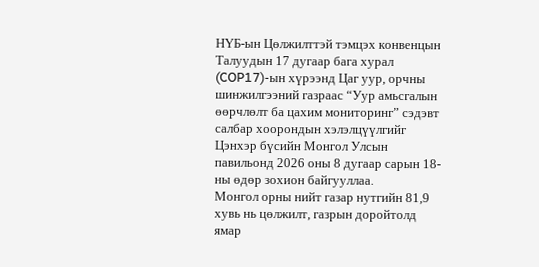НҮБ-ын Цөлжилттэй тэмцэх конвенцын Талуудын 17 дугаар бага хурал (COP17)-ын хүрээнд Цаг уур, орчны шинжилгээний газраас “Уур амьсгалын өөрчлөлт ба цахим мониторинг” сэдэвт салбар хоорондын хэлэлцүүлгийг Цэнхэр бүсийн Монгол Улсын павильонд 2026 оны 8 дугаар сарын 18-ны өдөр зохион байгууллаа.
Монгол орны нийт газар нутгийн 81,9 хувь нь цөлжилт, газрын доройтолд ямар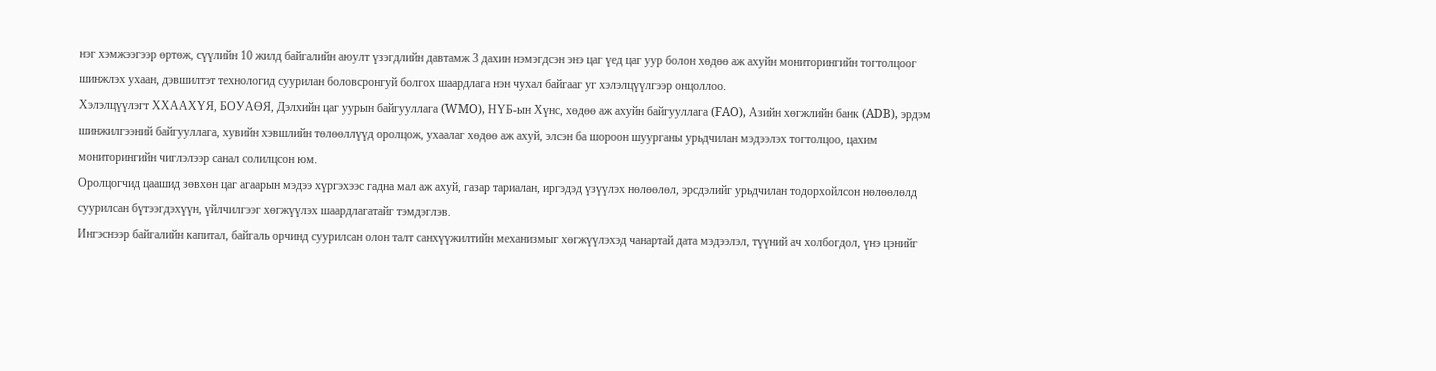нэг хэмжээгээр өртөж, сүүлийн 10 жилд байгалийн аюулт үзэгдлийн давтамж 3 дахин нэмэгдсэн энэ цаг үед цаг уур болон хөдөө аж ахуйн мониторингийн тогтолцоог шинжлэх ухаан, дэвшилтэт технологид суурилан боловсронгуй болгох шаардлага нэн чухал байгааг уг хэлэлцүүлгээр онцоллоо.
Хэлэлцүүлэгт ХХААХҮЯ, БОУАӨЯ, Дэлхийн цаг уурын байгууллага (WMO), НҮБ-ын Хүнс, хөдөө аж ахуйн байгууллага (FAO), Азийн хөгжлийн банк (ADB), эрдэм шинжилгээний байгууллага, хувийн хэвшлийн төлөөллүүд оролцож, ухаалаг хөдөө аж ахуй, элсэн ба шороон шуурганы урьдчилан мэдээлэх тогтолцоо, цахим мониторингийн чиглэлээр санал солилцсон юм.
Оролцогчид цаашид зөвхөн цаг агаарын мэдээ хүргэхээс гадна мал аж ахуй, газар тариалан, иргэдэд үзүүлэх нөлөөлөл, эрсдэлийг урьдчилан тодорхойлсон нөлөөлөлд суурилсан бүтээгдэхүүн, үйлчилгээг хөгжүүлэх шаардлагатайг тэмдэглэв.
Ингэснээр байгалийн капитал, байгаль орчинд суурилсан олон талт санхүүжилтийн механизмыг хөгжүүлэхэд чанартай дата мэдээлэл, түүний ач холбогдол, үнэ цэнийг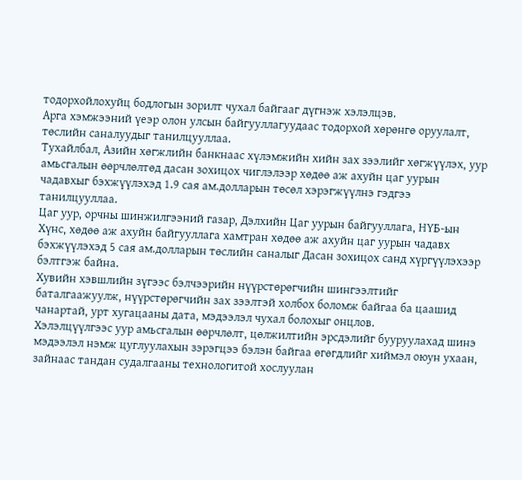тодорхойлохуйц бодлогын зорилт чухал байгааг дүгнэж хэлэлцэв.
Арга хэмжээний үеэр олон улсын байгууллагуудаас тодорхой хөрөнгө оруулалт, төслийн саналуудыг танилцууллаа.
Тухайлбал, Азийн хөгжлийн банкнаас хүлэмжийн хийн зах зээлийг хөгжүүлэх, уур амьсгалын өөрчлөлтөд дасан зохицох чиглэлээр хөдөө аж ахуйн цаг уурын чадавхыг бэхжүүлэхэд 1.9 сая ам.долларын төсөл хэрэгжүүлнэ гэдгээ танилцууллаа.
Цаг уур, орчны шинжилгээний газар, Дэлхийн Цаг уурын байгууллага, НҮБ-ын Хүнс, хөдөө аж ахуйн байгууллага хамтран хөдөө аж ахуйн цаг уурын чадавх бэхжүүлэхэд 5 сая ам.долларын төслийн саналыг Дасан зохицох санд хүргүүлэхээр бэлтгэж байна.
Хувийн хэвшлийн зүгээс бэлчээрийн нүүрстөрөгчийн шингээлтийг баталгаажуулж, нүүрстөрөгчийн зах зээлтэй холбох боломж байгаа ба цаашид чанартай, урт хугацааны дата, мэдээлэл чухал болохыг онцлов.
Хэлэлцүүлгээс уур амьсгалын өөрчлөлт, цөлжилтийн эрсдэлийг бууруулахад шинэ мэдээлэл нэмж цуглуулахын зэрэгцээ бэлэн байгаа өгөгдлийг хиймэл оюун ухаан, зайнаас тандан судалгааны технологитой хослуулан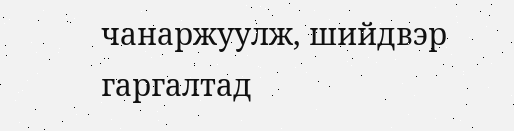чанаржуулж, шийдвэр гаргалтад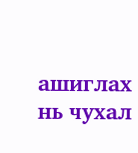ашиглах нь чухал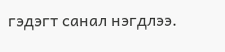гэдэгт санал нэгдлээ.